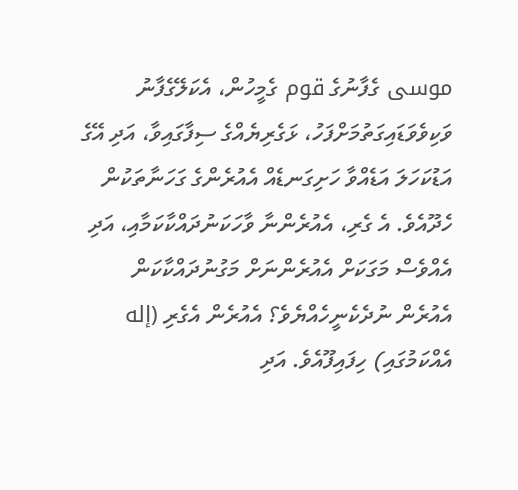موسى ގެފާނުގެ قوم ގެމީހުން، އެކަލޭގެފާނު ވަކިވެވަޑައިގަތުމަށްފަހު، ޅަގެރިޔެއްގެ ސިފާގައިވާ، އަދި އޭގެ އަޑުކަހަލަ އަޑެއްވާ ހަށިގަނޑެއް އެއުރެންގެ ގަހަނާތަކުން ހެދޫއެވެ. އެ ގެރި، އެއުރެންނާ ވާހަކަނުދައްކާކަމާއި، އަދި އެއްވެސް މަގަކަށް އެއުރެންނަށް މަގުނުދައްކާކަން އެއުރެން ނުދެކެނީހެއްޔެވެ؟ އެއުރެން އެގެރި (إله އެއްކަމުގައި) ހިފައިފޫއެވެ. އަދި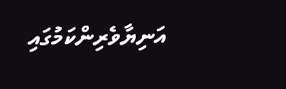އަނިޔާވެރިންކަމުގައި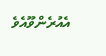އެއުރެންވޫއެވެ